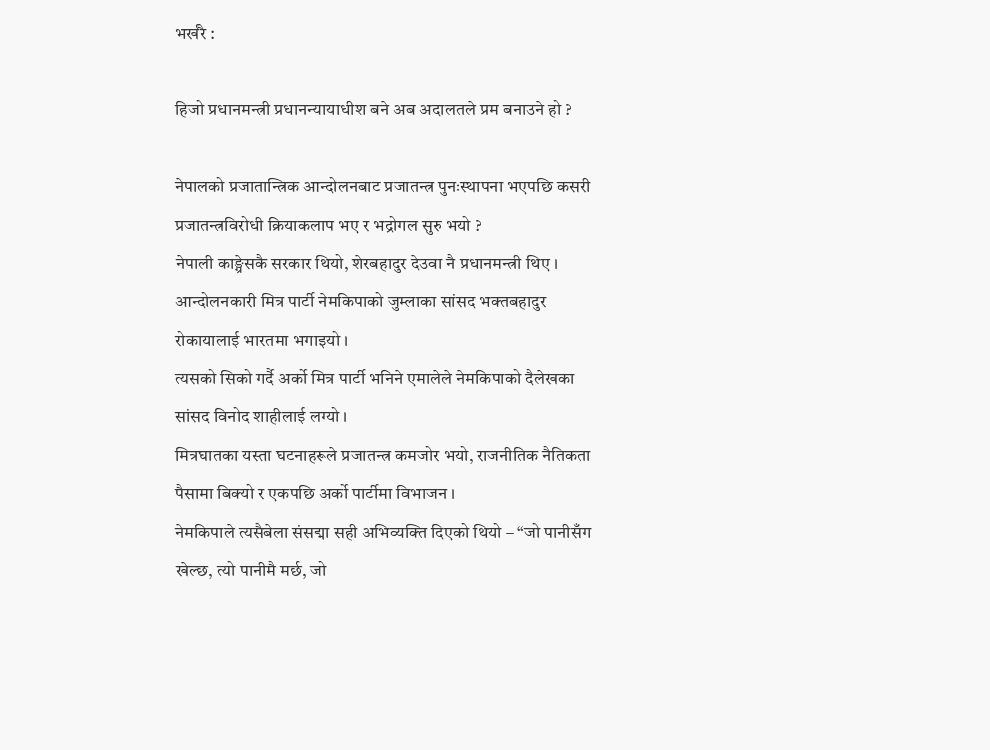भर्खरै :

हिजो प्रधानमन्त्री प्रधानन्यायाधीश बने अब अदालतले प्रम बनाउने हो ?

नेपालको प्रजातान्त्रिक आन्दोलनबाट प्रजातन्त्र पुनःस्थापना भएपछि कसरी प्रजातन्त्रविरोधी क्रियाकलाप भए र भद्रोगल सुरु भयो ?
नेपाली काङ्ग्रेसकै सरकार थियो, शेरबहादुर देउवा नै प्रधानमन्त्री थिए । आन्दोलनकारी मित्र पार्टी नेमकिपाको जुम्लाका सांसद भक्तबहादुर रोकायालाई भारतमा भगाइयो ।
त्यसको सिको गर्दै अर्को मित्र पार्टी भनिने एमालेले नेमकिपाको दैलेखका सांसद विनोद शाहीलाई लग्यो ।
मित्रघातका यस्ता घटनाहरूले प्रजातन्त्र कमजोर भयो, राजनीतिक नैतिकता पैसामा बिक्यो र एकपछि अर्को पार्टीमा विभाजन ।
नेमकिपाले त्यसैबेला संसद्मा सही अभिव्यक्ति दिएको थियो – “जो पानीसँग खेल्छ, त्यो पानीमै मर्छ, जो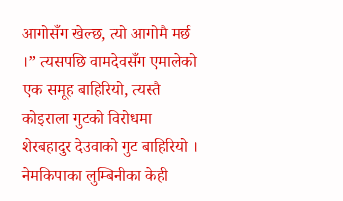आगोसँग खेल्छ, त्यो आगोमै मर्छ ।” त्यसपछि वामदेवसँग एमालेको एक समूह बाहिरियो, त्यस्तै कोइराला गुटको विरोधमा शेरबहादुर देउवाको गुट बाहिरियो ।
नेमकिपाका लुम्बिनीका केही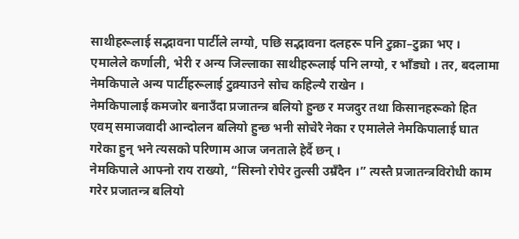साथीहरूलाई सद्भावना पार्टीले लग्यो, पछि सद्भावना दलहरू पनि टुक्रा–टुक्रा भए । एमालेले कर्णाली, भेरी र अन्य जिल्लाका साथीहरूलाई पनि लग्यो, र भाँड्यो । तर, बदलामा नेमकिपाले अन्य पार्टीहरूलाई टुक्र्याउने सोच कहिल्यै राखेन ।
नेमकिपालाई कमजोर बनाउँदा प्रजातन्त्र बलियो हुन्छ र मजदुर तथा किसानहरूको हित एवम् समाजवादी आन्दोलन बलियो हुन्छ भनी सोचेरै नेका र एमालेले नेमकिपालाई घात गरेका हुन् भने त्यसको परिणाम आज जनताले हेर्दै छन् ।
नेमकिपाले आफ्नो राय राख्यो, “सिस्नो रोपेर तुल्सी उम्रँदैन ।” त्यस्तै प्रजातन्त्रविरोधी काम गरेर प्रजातन्त्र बलियो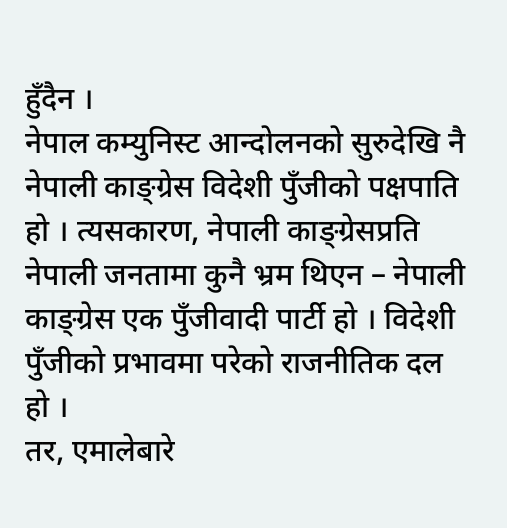हुँदैन ।
नेपाल कम्युनिस्ट आन्दोलनको सुरुदेखि नै नेपाली काङ्ग्रेस विदेशी पुँजीको पक्षपाति हो । त्यसकारण, नेपाली काङ्ग्रेसप्रति नेपाली जनतामा कुनै भ्रम थिएन – नेपाली काङ्ग्रेस एक पुँजीवादी पार्टी हो । विदेशी पुँजीको प्रभावमा परेको राजनीतिक दल हो ।
तर, एमालेबारे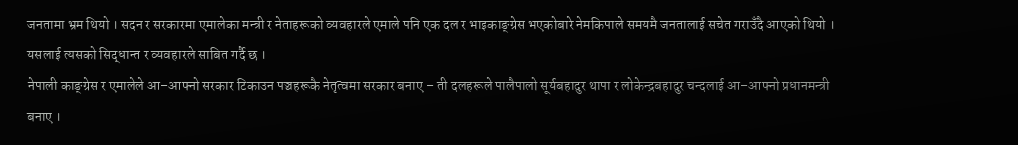जनतामा भ्रम थियो । सदन र सरकारमा एमालेका मन्त्री र नेताहरूको व्यवहारले एमाले पनि एक दल र भाइकाङ्ग्रेस भएकोबारे नेमकिपाले समयमै जनतालाई सचेत गराउँदै आएको थियो । यसलाई त्यसको सिद्धान्त र व्यवहारले साबित गर्दै छ ।
नेपाली काङ्ग्रेस र एमालेले आ–आफ्नो सरकार टिकाउन पञ्चहरूकै नेतृत्वमा सरकार बनाए – ती दलहरूले पालैपालो सूर्यबहादुर थापा र लोकेन्द्रबहादुर चन्दलाई आ–आफ्नो प्रधानमन्त्री बनाए ।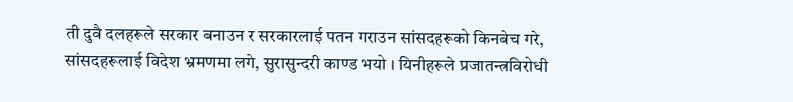ती दुवै दलहरूले सरकार बनाउन र सरकारलाई पतन गराउन सांसदहरूको किनबेच गरे, सांसदहरूलाई विदेश भ्रमणमा लगे, सुरासुन्दरी काण्ड भयो । यिनीहरूले प्रजातन्त्रविरोधी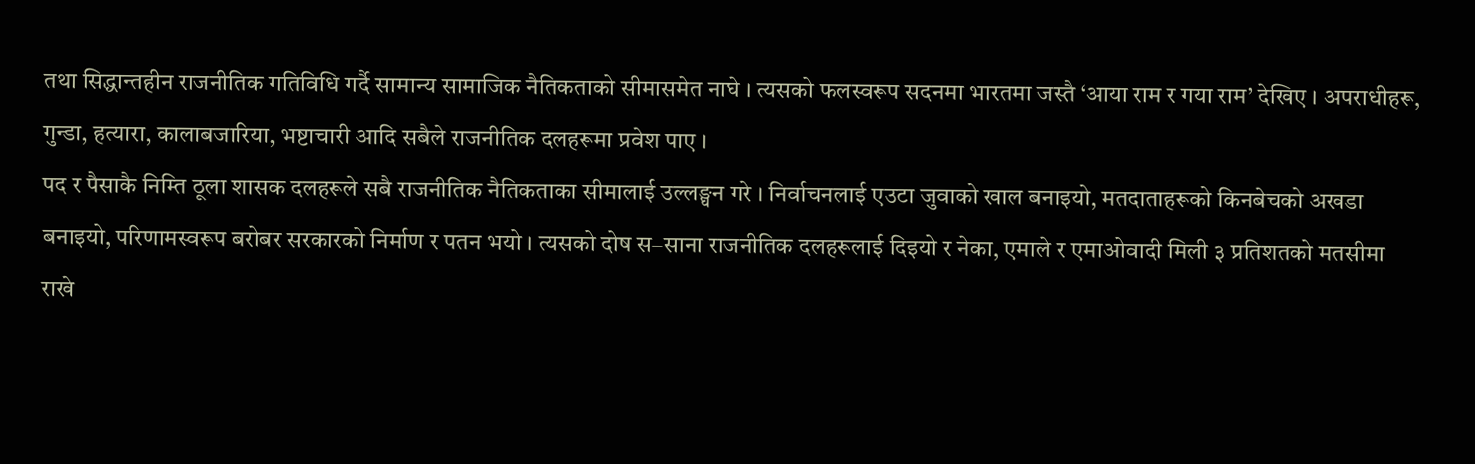तथा सिद्धान्तहीन राजनीतिक गतिविधि गर्दै सामान्य सामाजिक नैतिकताको सीमासमेत नाघे । त्यसको फलस्वरूप सदनमा भारतमा जस्तै ‘आया राम र गया राम’ देखिए । अपराधीहरू, गुन्डा, हत्यारा, कालाबजारिया, भष्टाचारी आदि सबैले राजनीतिक दलहरूमा प्रवेश पाए ।
पद र पैसाकै निम्ति ठूला शासक दलहरूले सबै राजनीतिक नैतिकताका सीमालाई उल्लङ्घन गरे । निर्वाचनलाई एउटा जुवाको खाल बनाइयो, मतदाताहरूको किनबेचको अखडा बनाइयो, परिणामस्वरूप बरोबर सरकारको निर्माण र पतन भयो । त्यसको दोष स–साना राजनीतिक दलहरूलाई दिइयो र नेका, एमाले र एमाओवादी मिली ३ प्रतिशतको मतसीमा राखे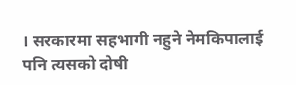। सरकारमा सहभागी नहुने नेमकिपालाई पनि त्यसको दोषी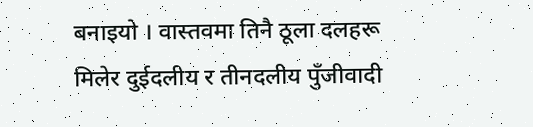बनाइयो । वास्तवमा तिनै ठूला दलहरू मिलेर दुईदलीय र तीनदलीय पुँजीवादी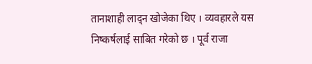तानाशाही लाद्न खोजेका थिए । व्यवहारले यस निष्कर्षलाई साबित गरेको छ । पूर्व राजा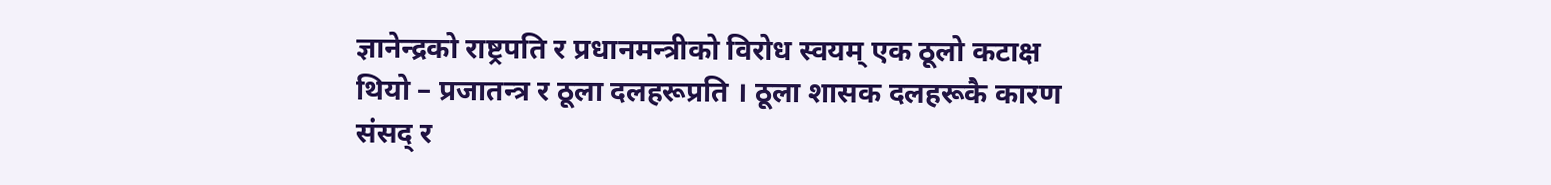ज्ञानेन्द्रको राष्ट्रपति र प्रधानमन्त्रीको विरोध स्वयम् एक ठूलो कटाक्ष थियो – प्रजातन्त्र र ठूला दलहरूप्रति । ठूला शासक दलहरूकै कारण संसद् र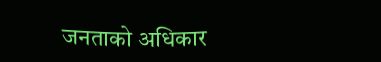जनताको अधिकार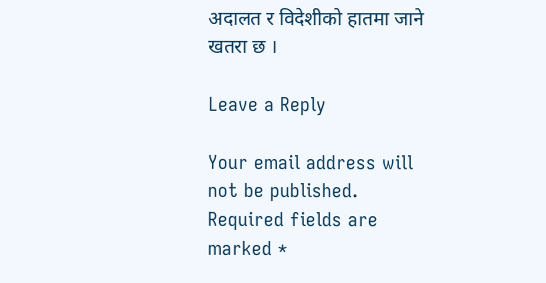अदालत र विदेशीको हातमा जाने खतरा छ ।

Leave a Reply

Your email address will not be published. Required fields are marked *